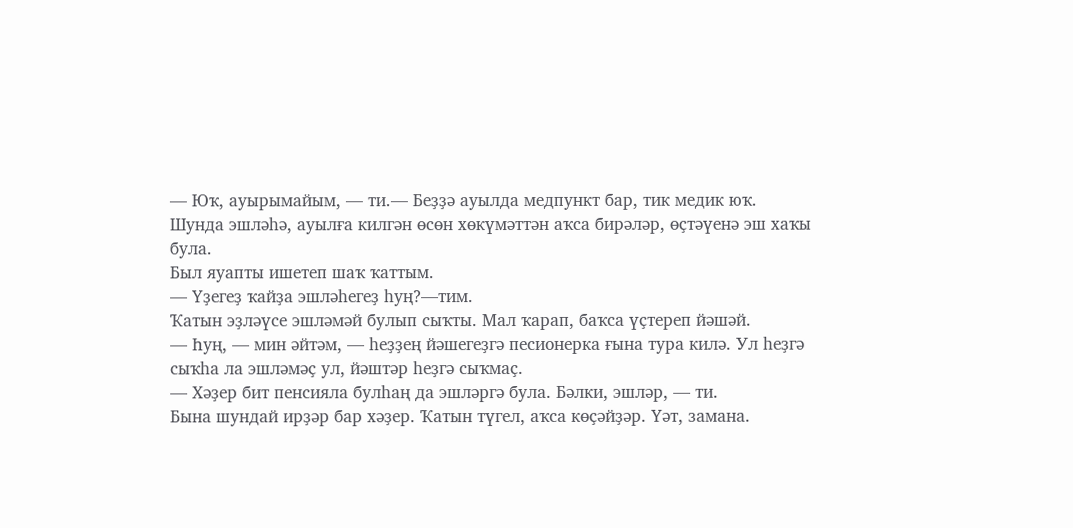— Юҡ, ауырымайым, — ти.— Беҙҙә ауылда медпункт бар, тик медик юҡ. Шунда эшләһә, ауылға килгән өсөн хөкүмәттән аҡса бирәләр, өҫтәүенә эш хаҡы була.
Был яуапты ишетеп шаҡ ҡаттым.
— Үҙегеҙ ҡайҙа эшләһегеҙ һуң?—тим.
Ҡатын эҙләүсе эшләмәй булып сыҡты. Мал ҡарап, баҡса үҫтереп йәшәй.
— Һуң, — мин әйтәм, — һеҙҙең йәшегеҙгә песионерка ғына тура килә. Ул һеҙгә сыҡһа ла эшләмәҫ ул, йәштәр һеҙгә сыҡмаҫ.
— Хәҙер бит пенсияла булһаң да эшләргә була. Бәлки, эшләр, — ти.
Бына шундай ирҙәр бар хәҙер. Ҡатын түгел, аҡса көҫәйҙәр. Үәт, замана.